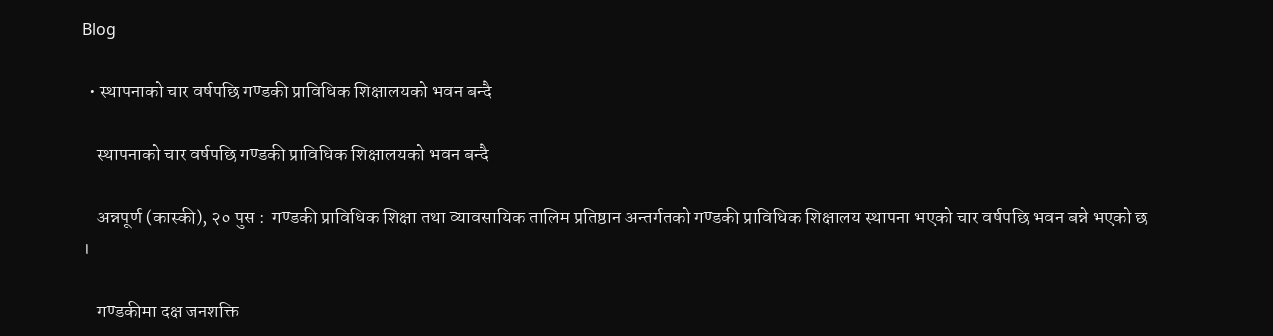Blog

  • स्थापनाको चार वर्षपछि गण्डकी प्राविधिक शिक्षालयको भवन बन्दै

    स्थापनाको चार वर्षपछि गण्डकी प्राविधिक शिक्षालयको भवन बन्दै

    अन्नपूर्ण (कास्की), २० पुस :  गण्डकी प्राविधिक शिक्षा तथा व्यावसायिक तालिम प्रतिष्ठान अन्तर्गतको गण्डकी प्राविधिक शिक्षालय स्थापना भएको चार वर्षपछि भवन बन्ने भएको छ ।

    गण्डकीमा दक्ष जनशक्ति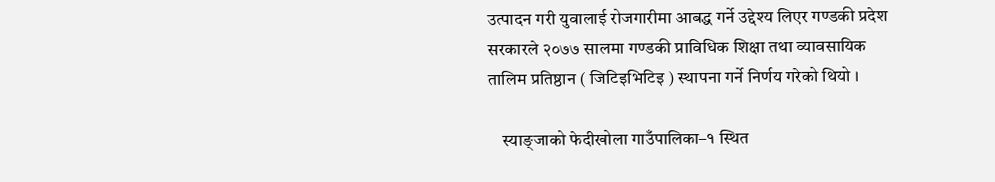उत्पादन गरी युवालाई रोजगारीमा आबद्ध गर्ने उद्देश्य लिएर गण्डकी प्रदेश सरकारले २०७७ सालमा गण्डकी प्राविधिक शिक्षा तथा व्यावसायिक तालिम प्रतिष्ठान ( जिटिइभिटिइ ) स्थापना गर्ने निर्णय गरेको थियो ।

    स्याङ्जाको फेदीखोला गाउँपालिका–१ स्थित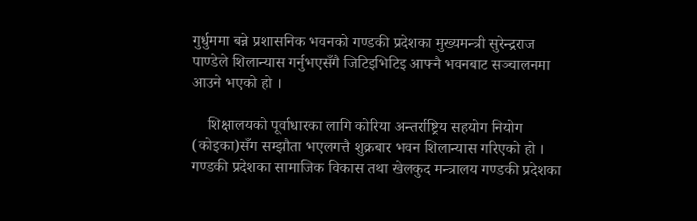गुर्धुममा बन्ने प्रशासनिक भवनको गण्डकी प्रदेशका मुख्यमन्त्री सुरेन्द्रराज पाण्डेले शिलान्यास गर्नुभएसँगै जिटिइभिटिइ आफ्नै भवनबाट सञ्चालनमा आउने भएको हो ।

    शिक्षालयको पूर्वाधारका लागि कोरिया अन्तर्राष्ट्रिय सहयोग नियोग (कोइका)सँग सम्झौता भएलगत्तै शुक्रबार भवन शिलान्यास गरिएको हो । गण्डकी प्रदेशका सामाजिक विकास तथा खेलकुद मन्त्रालय गण्डकी प्रदेशका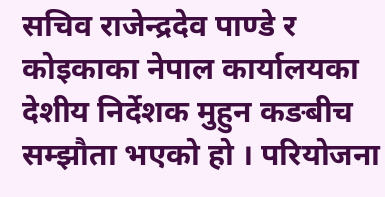सचिव राजेन्द्रदेव पाण्डे र कोइकाका नेपाल कार्यालयका देशीय निर्देशक मुहुन कङबीच सम्झौता भएको हो । परियोजना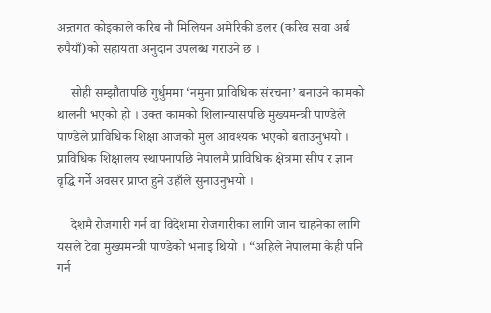अन्र्तगत कोइकाले करिब नौ मिलियन अमेरिकी डलर (करिव सवा अर्ब रुपैयाँ)को सहायता अनुदान उपलब्ध गराउने छ ।

    सोही सम्झौतापछि गुर्धुममा ‘नमुना प्राविधिक संरचना’ बनाउने कामको थालनी भएको हो । उक्त कामको शिलान्यासपछि मुख्यमन्त्री पाण्डेले पाण्डेले प्राविधिक शिक्षा आजको मुल आवश्यक भएको बताउनुभयो । प्राविधिक शिक्षालय स्थापनापछि नेपालमै प्राविधिक क्षेत्रमा सीप र ज्ञान वृद्धि गर्ने अवसर प्राप्त हुने उहाँले सुनाउनुभयो ।

    देशमै रोजगारी गर्न वा विदेशमा रोजगारीका लागि जान चाहनेका लागि यसले टेवा मुख्यमन्त्री पाण्डेको भनाइ थियो । “अहिले नेपालमा केही पनि गर्न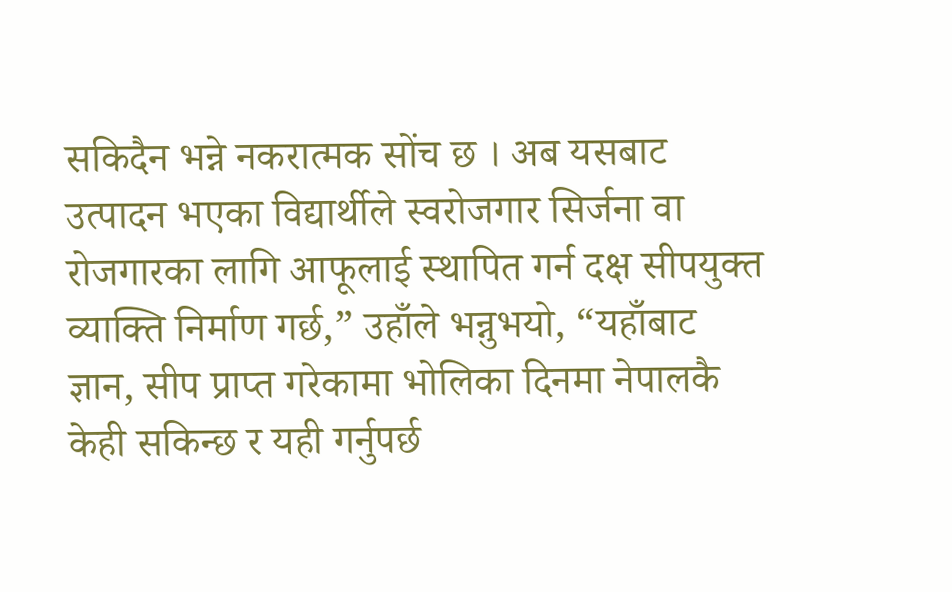सकिदैन भन्ने नकरात्मक सोंच छ । अब यसबाट उत्पादन भएका विद्यार्थीले स्वरोजगार सिर्जना वा रोजगारका लागि आफूलाई स्थापित गर्न दक्ष सीपयुक्त व्याक्ति निर्माण गर्छ,” उहाँले भन्नुभयो, “यहाँबाट ज्ञान, सीप प्राप्त गरेकामा भोलिका दिनमा नेपालकै केही सकिन्छ र यही गर्नुपर्छ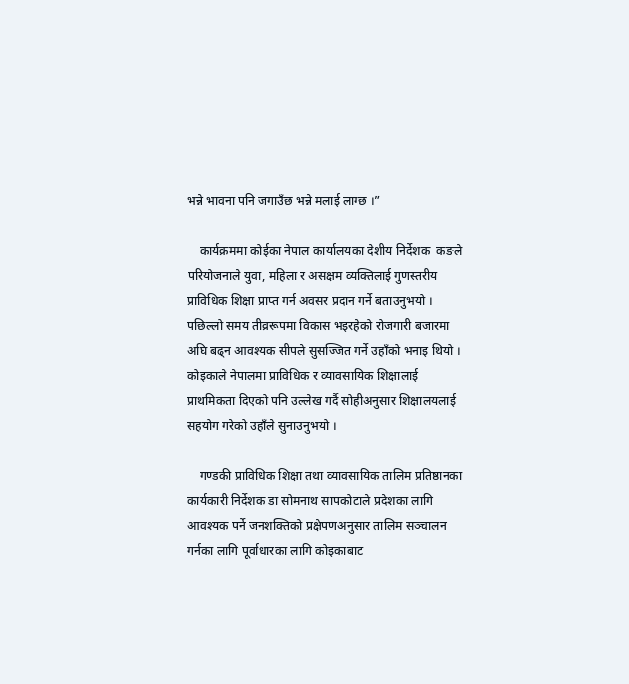भन्ने भावना पनि जगाउँछ भन्ने मलाई लाग्छ ।”

    कार्यक्रममा कोईका नेपाल कार्यालयका देशीय निर्देशक  कङले परियोजनाले युवा, महिला र असक्षम व्यक्तिलाई गुणस्तरीय प्राविधिक शिक्षा प्राप्त गर्न अवसर प्रदान गर्ने बताउनुभयो । पछिल्लो समय तीव्ररूपमा विकास भइरहेको रोजगारी बजारमा अघि बढ्न आवश्यक सीपले सुसज्जित गर्ने उहाँको भनाइ थियो । कोइकाले नेपालमा प्राविधिक र व्यावसायिक शिक्षालाई प्राथमिकता दिएको पनि उल्लेख गर्दै सोहीअनुसार शिक्षालयलाई सहयोग गरेको उहाँले सुनाउनुभयो ।

    गण्डकी प्राविधिक शिक्षा तथा व्यावसायिक तालिम प्रतिष्ठानका कार्यकारी निर्देशक डा सोमनाथ सापकोटाले प्रदेशका लागि आवश्यक पर्ने जनशक्तिको प्रक्षेपणअनुसार तालिम सञ्चालन गर्नका लागि पूर्वाधारका लागि कोइकाबाट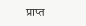प्राप्त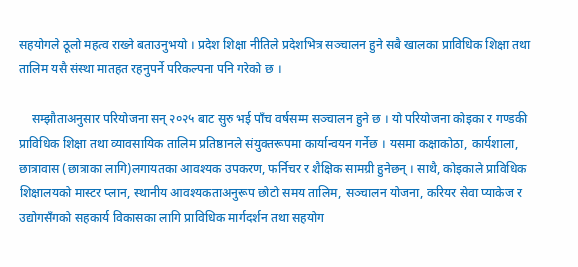सहयोगले ठूलो महत्व राख्ने बताउनुभयो । प्रदेश शिक्षा नीतिले प्रदेशभित्र सञ्चालन हुने सबै खालका प्राविधिक शिक्षा तथा तालिम यसै संस्था मातहत रहनुपर्ने परिकल्पना पनि गरेको छ ।

    सम्झौताअनुसार परियोजना सन् २०२५ बाट सुरु भई पाँच वर्षसम्म सञ्चालन हुने छ । यो परियोजना कोइका र गण्डकी प्राविधिक शिक्षा तथा व्यावसायिक तालिम प्रतिष्ठानले संयुक्तरूपमा कार्यान्वयन गर्नेछ । यसमा कक्षाकोठा, कार्यशाला, छात्रावास (छात्राका लागि)लगायतका आवश्यक उपकरण, फर्निचर र शैक्षिक सामग्री हुनेछन् । साथै, कोइकाले प्राविधिक शिक्षालयको मास्टर प्लान, स्थानीय आवश्यकताअनुरूप छोटो समय तालिम, सञ्चालन योजना, करियर सेवा प्याकेज र उद्योगसँगको सहकार्य विकासका लागि प्राविधिक मार्गदर्शन तथा सहयोग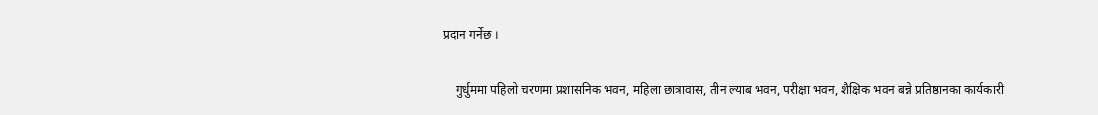प्रदान गर्नेछ ।

    गुर्धुममा पहिलो चरणमा प्रशासनिक भवन, महिला छात्रावास, तीन ल्याब भवन, परीक्षा भवन, शैक्षिक भवन बन्ने प्रतिष्ठानका कार्यकारी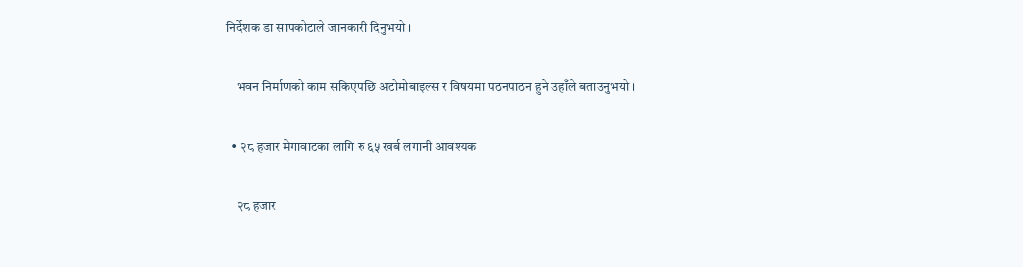निर्देशक डा सापकोटाले जानकारी दिनुभयो ।

    भवन निर्माणको काम सकिएपछि अटोमोबाइल्स र विषयमा पठनपाठन हुने उहाँले बताउनुभयो ।

  • २८ हजार मेगावाटका लागि रु ६५ खर्ब लगानी आवश्यक

    २८ हजार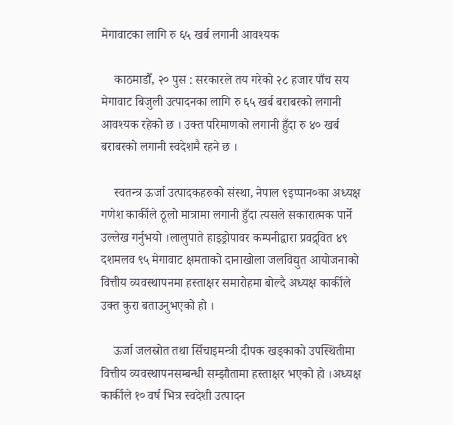मेगावाटका लागि रु ६५ खर्ब लगानी आवश्यक

    काठमाडौँ, २० पुस : सरकारले तय गरेको २८ हजार पाँच सय मेगावाट बिजुली उत्पादनका लागि रु ६५ खर्ब बराबरको लगानी आवश्यक रहेको छ । उक्त परिमाणको लगानी हुँदा रु ४० खर्ब बराबरको लगानी स्वदेशमै रहने छ ।

    स्वतन्त्र ऊर्जा उत्पादकहरुको संस्था, नेपाल ९इप्पान०का अध्यक्ष गणेश कार्कीले ठूलो मात्रामा लगानी हुँदा त्यसले सकारात्मक पार्ने उल्लेख गर्नुभयो ।लालुपाते हाइड्रोपावर कम्पनीद्वारा प्रवद्र्वित ४९ दशमलव ९५ मेगावाट क्षमताको दानाखोला जलविद्युत आयोजनाको वित्तीय व्यवस्थापनमा हस्ताक्षर समारोहमा बोल्दै अध्यक्ष कार्कीले उक्त कुरा बताउनुभएको हो ।

    ऊर्जा जलस्रोत तथा सिँचाइमन्त्री दीपक खड्काको उपस्थितीमा वित्तीय व्यवस्थापनसम्बन्धी सम्झौतामा हस्ताक्षर भएको हो ।अध्यक्ष कार्कीले १० वर्ष भित्र स्वदेशी उत्पादन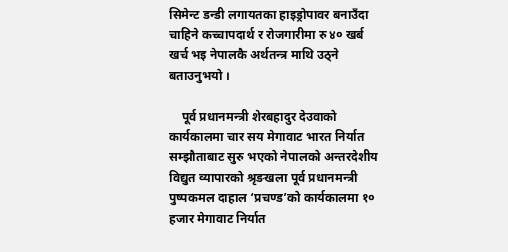सिमेन्ट डन्डी लगायतका हाइड्रोपावर बनाउँदा चाहिने कच्चापदार्थ र रोजगारीमा रु ४० खर्ब खर्च भइ नेपालकै अर्थतन्त्र माथि उठ्ने बताउनुभयो ।

    पूर्व प्रधानमन्त्री शेरबहादुर देउवाको कार्यकालमा चार सय मेगावाट भारत निर्यात सम्झौताबाट सुरु भएको नेपालको अन्तरदेशीय विद्युत व्यापारको श्रृङखला पूर्व प्रधानमन्त्री पुष्पकमल दाहाल ‘प्रचण्ड’को कार्यकालमा १० हजार मेगावाट निर्यात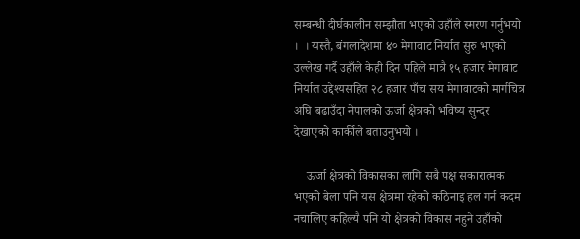सम्बन्धी दीर्घकालीन सम्झौता भएको उहाँले स्मरण गर्नुभयो ।  । यस्तै, बंगलादेशमा ४० मेगावाट निर्यात सुरु भएको उल्लेख गर्दै उहाँले केही दिन पहिले मात्रै १५ हजार मेगावाट निर्यात उद्देश्यसहित २८ हजार पाँच सय मेगावाटको मार्गचित्र अघि बढाउँदा नेपालको ऊर्जा क्षेत्रको भविष्य सुन्दर देखाएको कार्कीले बताउनुभयो ।

    ऊर्जा क्षेत्रको विकासका लागि सबै पक्ष सकारात्मक भएको बेला पनि यस क्षेत्रमा रहेको कठिनाइ हल गर्न कदम नचालिए कहिल्यै पनि यो क्षेत्रको विकास नहुने उहाँको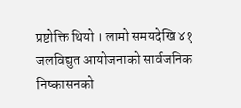प्रष्टोक्ति थियो । लामो समयदेखि ४१ जलविद्युत आयोजनाको सार्वजनिक निष्कासनको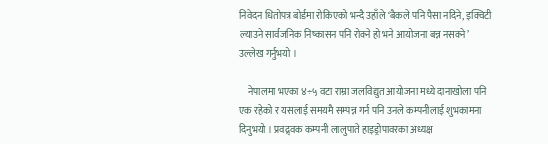निवेदन धितोपत्र बोर्डमा रोकिएको भन्दै उहाँले ‘बैकले पनि पैसा नदिने, इक्विटी ल्याउने सार्वजनिक निष्कासन पनि रोक्ने हो भने आयोजना बन्न नसक्ने’ उल्लेख गर्नुभयो ।

    नेपालमा भएका ४÷५ वटा राम्रा जलविद्युत आयोजना मध्ये दानाखोला पनि एक रहेको र यसलाई समयमै सम्पन्न गर्न पनि उनले कम्पनीलाई शुभकामना दिनुभयो । प्रवद्र्वक कम्पनी लालुपाते हाइड्रोपावरका अध्यक्ष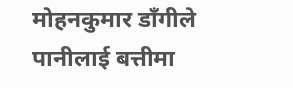मोहनकुमार डाँगीले पानीलाई बत्तीमा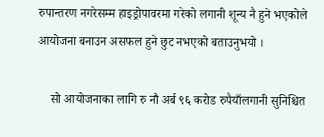रुपान्तरण नगरेसम्म हाइड्रोपावरमा गरेको लगानी शून्य नै हुने भएकोले आयोजना बनाउन असफल हुने छुट नभएको बताउनुभयो ।

    सो आयोजनाका लागि रु नौ अर्ब ९६ करोड रुपैयाँलगानी सुनिश्चित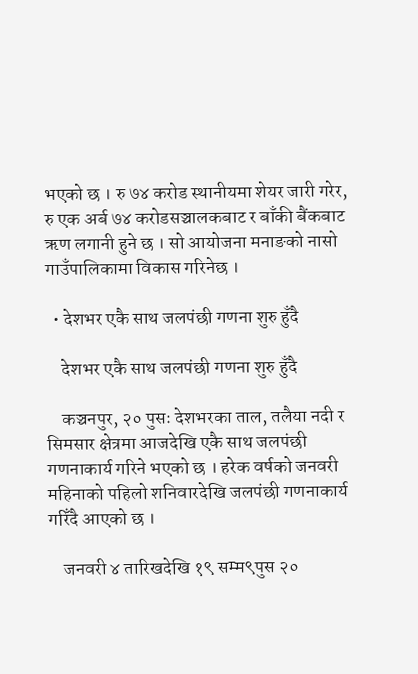भएको छ । रु ७४ करोड स्थानीयमा शेयर जारी गरेर, रु एक अर्ब ७४ करोडसञ्चालकबाट र बाँकी बैंकबाट ऋण लगानी हुने छ । सो आयोजना मनाङको नासो गाउँपालिकामा विकास गरिनेछ ।

  • देशभर एकै साथ जलपंछी गणना शुरु हुँदै

    देशभर एकै साथ जलपंछी गणना शुरु हुँदै

    कञ्चनपुर, २० पुसः देशभरका ताल, तलैया नदी र सिमसार क्षेत्रमा आजदेखि एकै साथ जलपंछी गणनाकार्य गरिने भएको छ । हरेक वर्षको जनवरी महिनाको पहिलो शनिवारदेखि जलपंछी गणनाकार्य गरिँदै आएको छ ।

    जनवरी ४ तारिखदेखि १९ सम्म९पुस २०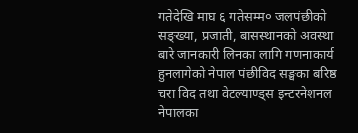गतेदेखि माघ ६ गतेसम्म० जलपंछीको सङ्ख्या, प्रजाती, बासस्थानको अवस्था बारे जानकारी लिनका लागि गणनाकार्य हुनलागेको नेपाल पंछीविद सङ्घका बरिष्ठ चरा विद तथा वेटल्याण्ड्स इन्टरनेशनल नेपालका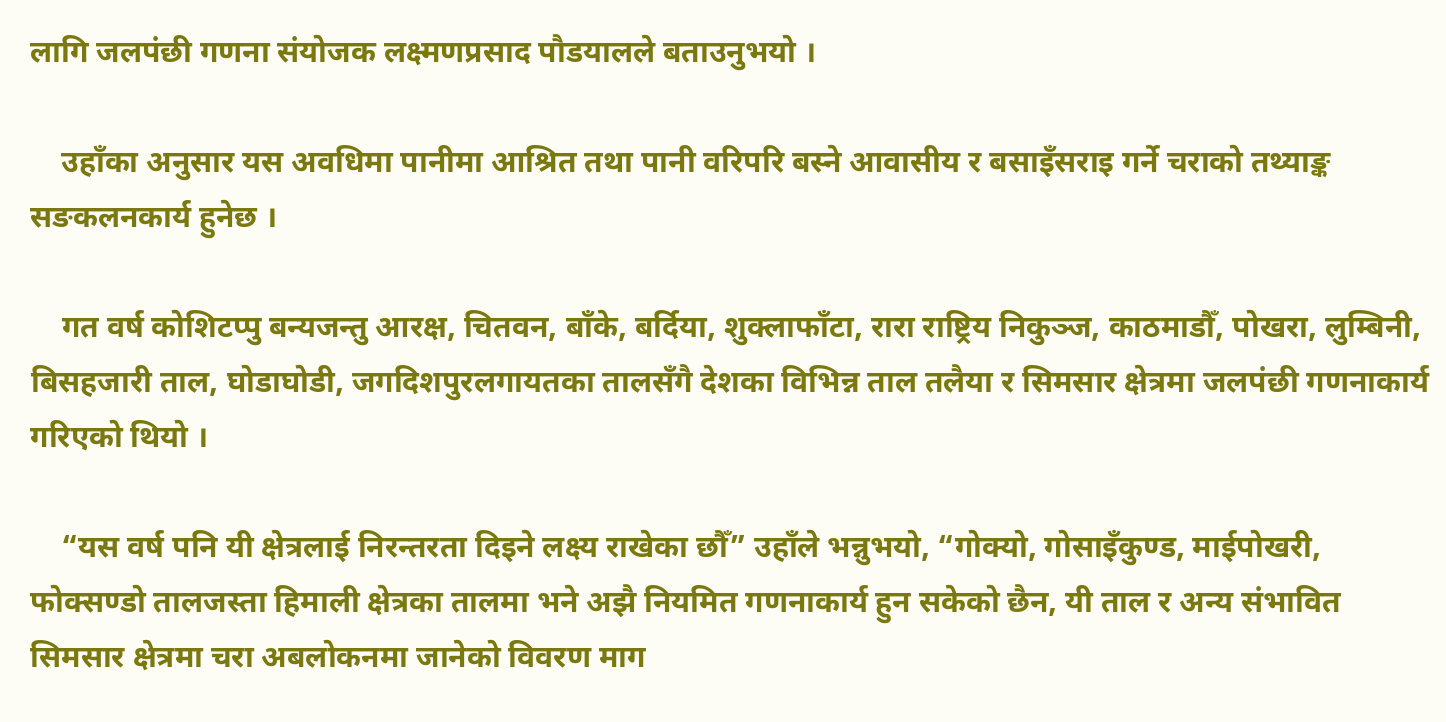लागि जलपंछी गणना संयोजक लक्ष्मणप्रसाद पौडयालले बताउनुभयो ।

    उहाँका अनुसार यस अवधिमा पानीमा आश्रित तथा पानी वरिपरि बस्ने आवासीय र बसाइँसराइ गर्ने चराको तथ्याङ्क सङकलनकार्य हुनेछ ।

    गत वर्ष कोशिटप्पु बन्यजन्तु आरक्ष, चितवन, बाँके, बर्दिया, शुक्लाफाँटा, रारा राष्ट्रिय निकुञ्ज, काठमाडौँ, पोखरा, लुम्बिनी, बिसहजारी ताल, घोडाघोडी, जगदिशपुरलगायतका तालसँगै देशका विभिन्न ताल तलैया र सिमसार क्षेत्रमा जलपंछी गणनाकार्य गरिएको थियो ।

    “यस वर्ष पनि यी क्षेत्रलाई निरन्तरता दिइने लक्ष्य राखेका छौँ” उहाँले भन्नुभयो, “गोक्यो, गोसाइँकुण्ड, माईपोखरी, फोक्सण्डो तालजस्ता हिमाली क्षेत्रका तालमा भने अझै नियमित गणनाकार्य हुन सकेको छैन, यी ताल र अन्य संभावित सिमसार क्षेत्रमा चरा अबलोकनमा जानेको विवरण माग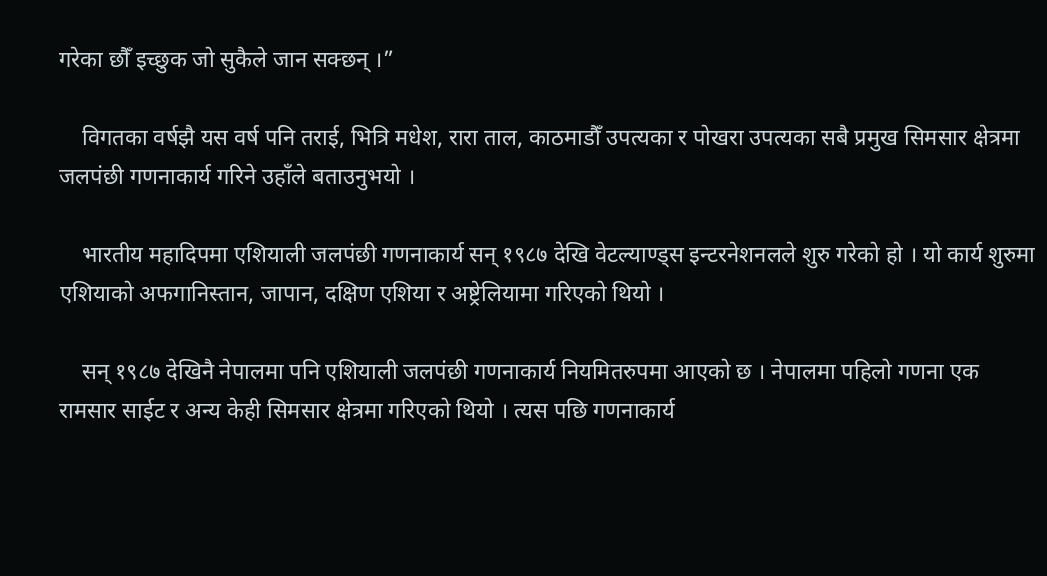गरेका छौँ इच्छुक जो सुकैले जान सक्छन् ।”

    विगतका वर्षझै यस वर्ष पनि तराई, भित्रि मधेश, रारा ताल, काठमाडौँ उपत्यका र पोखरा उपत्यका सबै प्रमुख सिमसार क्षेत्रमा जलपंछी गणनाकार्य गरिने उहाँले बताउनुभयो ।

    भारतीय महादिपमा एशियाली जलपंछी गणनाकार्य सन् १९८७ देखि वेटल्याण्ड्स इन्टरनेशनलले शुरु गरेको हो । यो कार्य शुरुमा एशियाको अफगानिस्तान, जापान, दक्षिण एशिया र अष्ट्रेलियामा गरिएको थियो ।

    सन् १९८७ देखिनै नेपालमा पनि एशियाली जलपंछी गणनाकार्य नियमितरुपमा आएको छ । नेपालमा पहिलो गणना एक रामसार साईट र अन्य केही सिमसार क्षेत्रमा गरिएको थियो । त्यस पछि गणनाकार्य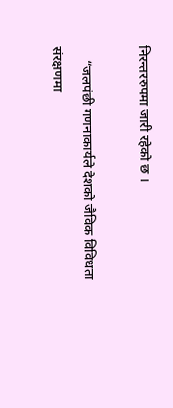निरन्तररुपमा जारी रहेको छ ।

    “जलपंछी गणनाकार्यले देशको जैविक विविधता संरक्षणमा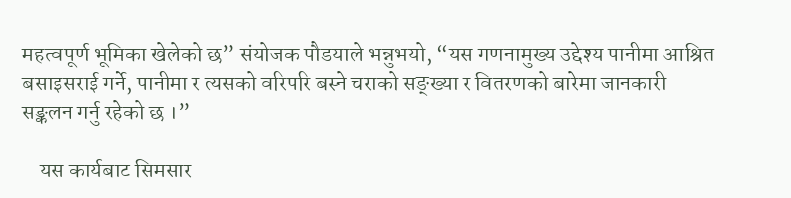महत्वपूर्ण भूमिका खेलेको छ” संयोजक पौडयाले भन्नुभयो, “यस गणनामुख्य उद्देश्य पानीमा आश्रित बसाइसराई गर्ने, पानीमा र त्यसको वरिपरि बस्ने चराको सङ्ख्या र वितरणको बारेमा जानकारी सङ्कलन गर्नु रहेको छ ।”

    यस कार्यबाट सिमसार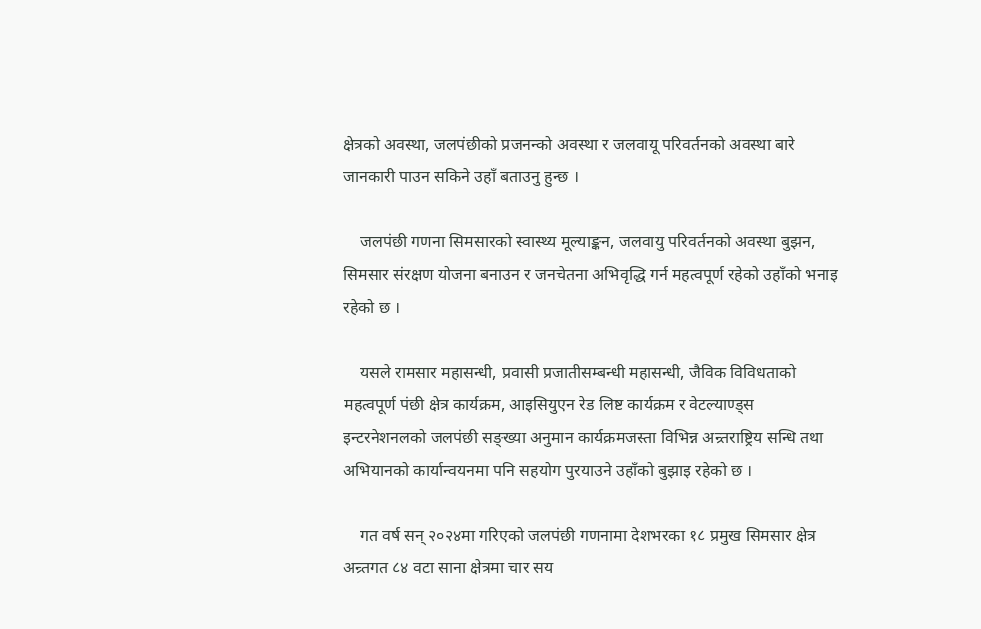क्षेत्रको अवस्था, जलपंछीको प्रजनन्को अवस्था र जलवायू परिवर्तनको अवस्था बारे जानकारी पाउन सकिने उहाँ बताउनु हुन्छ ।

    जलपंछी गणना सिमसारको स्वास्थ्य मूल्याङ्कन, जलवायु परिवर्तनको अवस्था बुझन, सिमसार संरक्षण योजना बनाउन र जनचेतना अभिवृद्धि गर्न महत्वपूर्ण रहेको उहाँको भनाइ रहेको छ ।

    यसले रामसार महासन्धी, प्रवासी प्रजातीसम्बन्धी महासन्धी, जैविक विविधताको महत्वपूर्ण पंछी क्षेत्र कार्यक्रम, आइसियुएन रेड लिष्ट कार्यक्रम र वेटल्याण्ड्स इन्टरनेशनलको जलपंछी सङ्ख्या अनुमान कार्यक्रमजस्ता विभिन्न अन्र्तराष्ट्रिय सन्धि तथा अभियानको कार्यान्वयनमा पनि सहयोग पुरयाउने उहाँको बुझाइ रहेको छ ।

    गत वर्ष सन् २०२४मा गरिएको जलपंछी गणनामा देशभरका १८ प्रमुख सिमसार क्षेत्र अन्र्तगत ८४ वटा साना क्षेत्रमा चार सय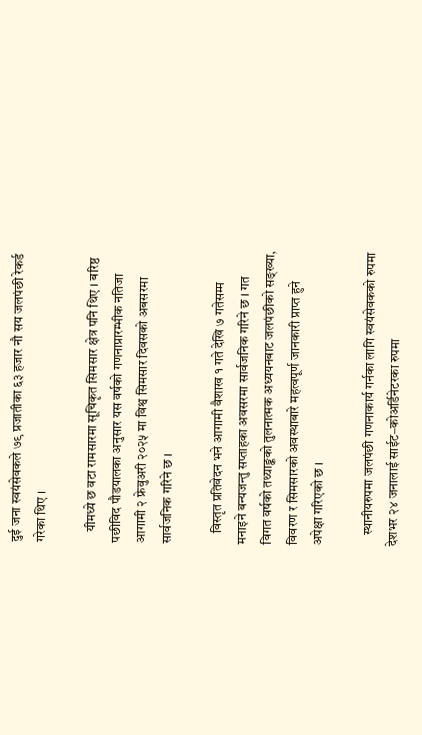दुई जना स्वयंसेवकले ७९ प्रजातीका ६३ हजार नौ सय जलपंछी रेकर्ड गरेका थिए ।

    यीमध्ये छ वटा रामसारमा सूचिकृत सिमसार क्षेत्र पनि थिए । बरिष्ठ पछीविद पौडयालका अनुसार यस वर्षको गणनाप्रारम्भीक नतिजा आगामी २ फ्रेवुअरी २०२५ मा विश्व सिमसार दिवसको अबसरमा सार्वजनिक गरिने छ ।

    विस्तृत प्रतिवेदन भने आगामी वैशाख १ गते देखि ७ गतेसम्म मनाइने बन्यजन्तु सप्ताहका अवसरमा सार्वजनिक गरिने छ । गत विगत वर्षको तथ्याङ्कको तुलनात्मक अध्ययनबाट जलपंछीको सङ्ख्या, विवरण र सिमसारको अवस्थाबारे महत्वपूर्ण जानकारी प्राप्त हुने अपेक्षा गरिएको छ ।

    स्थानीयरुपमा जलपंछी गणनाकार्य गर्नका लागि स्वयंसेवकको रुपमा देशभर २४ जनालाई साईट–कोअर्डिनेटरका रुपमा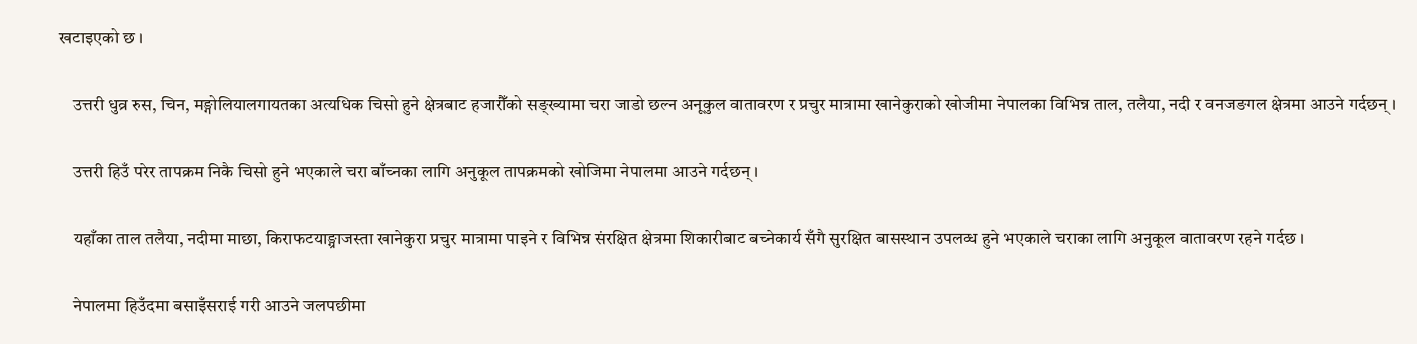खटाइएको छ ।

    उत्तरी धुव्र रुस, चिन, मङ्गोलियालगायतका अत्यधिक चिसो हुने क्षेत्रबाट हजारौँको सङ्ख्यामा चरा जाडो छल्न अनूकुल वातावरण र प्रचुर मात्रामा खानेकुराको खोजीमा नेपालका विभिन्न ताल, तलैया, नदी र वनजङगल क्षेत्रमा आउने गर्दछन् ।

    उत्तरी हिउँ परेर तापक्रम निकै चिसो हुने भएकाले चरा बाँच्नका लागि अनुकूल तापक्रमको खोजिमा नेपालमा आउने गर्दछन् ।

    यहाँका ताल तलैया, नदीमा माछा, किराफटयाङ्ग्राजस्ता खानेकुरा प्रचुर मात्रामा पाइने र विभिन्न संरक्षित क्षेत्रमा शिकारीबाट बच्नेकार्य सँगै सुरक्षित बासस्थान उपलव्ध हुने भएकाले चराका लागि अनुकूल वातावरण रहने गर्दछ ।

    नेपालमा हिउँदमा बसाइँसराई गरी आउने जलपछीमा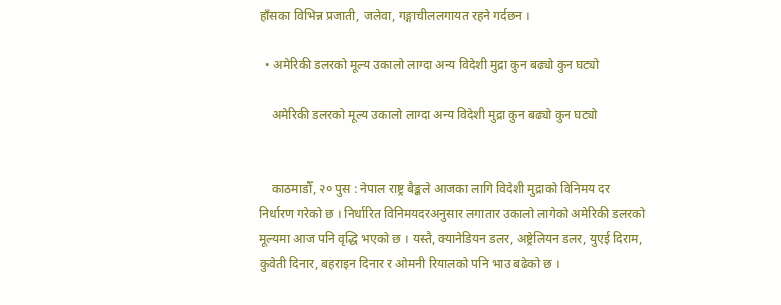हाँसका विभिन्न प्रजाती, जलेवा, गङ्गाचीललगायत रहने गर्दछन ।

  • अमेरिकी डलरको मूल्य उकालो लाग्दा अन्य विदेशी मुद्रा कुन बढ्यो कुन घट्यो

    अमेरिकी डलरको मूल्य उकालो लाग्दा अन्य विदेशी मुद्रा कुन बढ्यो कुन घट्यो


    काठमाडौँ, २० पुस : नेपाल राष्ट्र बैङ्कले आजका लागि विदेशी मुद्राको विनिमय दर निर्धारण गरेको छ । निर्धारित विनिमयदरअनुसार लगातार उकालो लागेको अमेरिकी डलरको मूल्यमा आज पनि वृद्धि भएको छ । यस्तै, क्यानेडियन डलर, अष्ट्रेलियन डलर, युएई दिराम, कुवेती दिनार, बहराइन दिनार र ओमनी रियालको पनि भाउ बढेको छ ।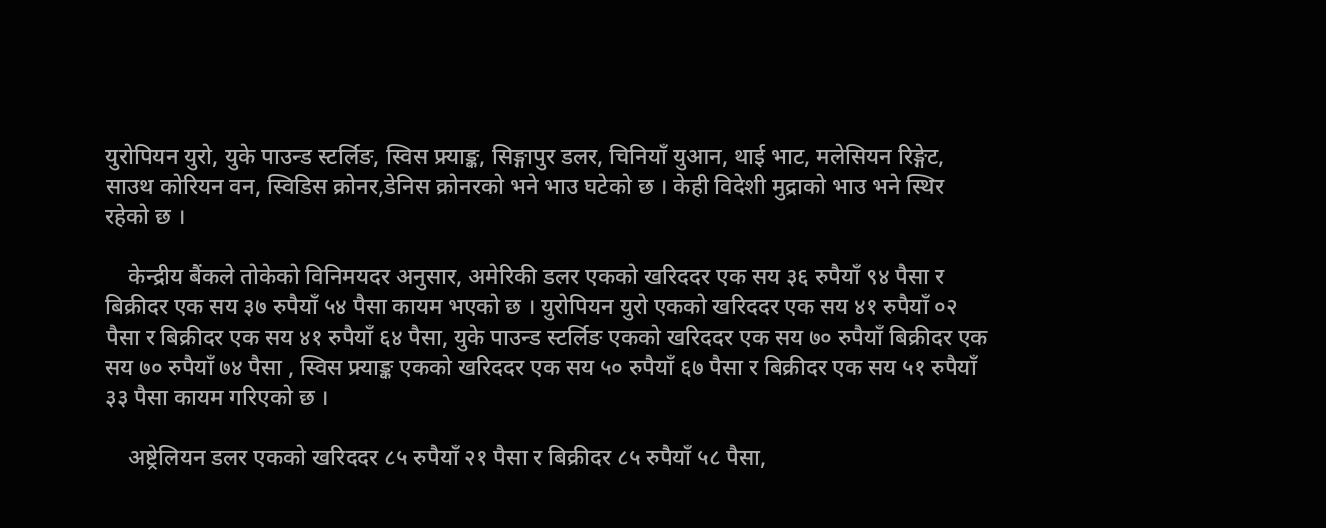युरोपियन युरो, युके पाउन्ड स्टर्लिङ, स्विस फ्र्याङ्क, सिङ्गापुर डलर, चिनियाँ युआन, थाई भाट, मलेसियन रिङ्गेट, साउथ कोरियन वन, स्विडिस क्रोनर,डेनिस क्रोनरको भने भाउ घटेको छ । केही विदेशी मुद्राको भाउ भने स्थिर रहेको छ ।

    केन्द्रीय बैंकले तोकेको विनिमयदर अनुसार, अमेरिकी डलर एकको खरिददर एक सय ३६ रुपैयाँ ९४ पैसा र बिक्रीदर एक सय ३७ रुपैयाँ ५४ पैसा कायम भएको छ । युरोपियन युरो एकको खरिददर एक सय ४१ रुपैयाँ ०२ पैसा र बिक्रीदर एक सय ४१ रुपैयाँ ६४ पैसा, युके पाउन्ड स्टर्लिङ एकको खरिददर एक सय ७० रुपैयाँ बिक्रीदर एक सय ७० रुपैयाँ ७४ पैसा , स्विस फ्र्याङ्क एकको खरिददर एक सय ५० रुपैयाँ ६७ पैसा र बिक्रीदर एक सय ५१ रुपैयाँ ३३ पैसा कायम गरिएको छ ।

    अष्ट्रेलियन डलर एकको खरिददर ८५ रुपैयाँ २१ पैसा र बिक्रीदर ८५ रुपैयाँ ५८ पैसा,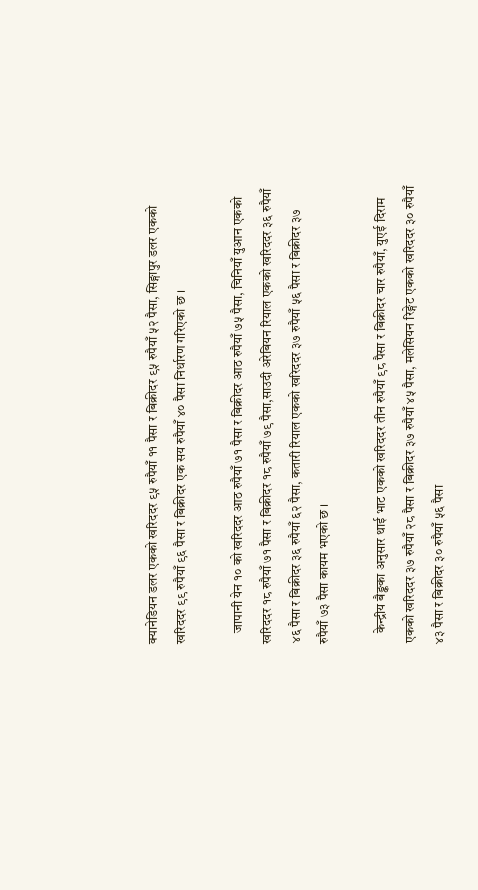क्यानेडियन डलर एकको खरिददर ९५ रुपैयाँ ११ पैसा र बिक्रीदर ९५ रुपैयाँ ५२ पैसा, सिङ्गापुर डलर एकको खरिददर ९९ रुपैयाँ ९६ पैसा र बिक्रीदर एक सय रुपैयाँ ४० पैसा निर्धारण गरिएको छ ।

    जापानी येन १० को खरिददर आठ रुपैयाँ ७१ पैसा र बिक्रीदर आठ रुपैयाँ ७५ पैसा, चिनियाँ युआन एकको खरिददर १८ रुपैयाँ ७१ पैसा र बिक्रीदर १८ रुपैयाँ ७९ पैसा,साउदी अरेबियन रियाल एकको खरिददर ३६ रुपैयाँ ४६ पैसा र बिक्रीदर ३६ रुपैयाँ ६२ पैसा, कतारी रियाल एकको खरिददर ३७ रुपैयाँ ५६ पैसा र बिक्रीदर ३७ रुपैयाँ ७३ पैसा कायम भएको छ ।

    केन्द्रीय बैङ्कका अनुसार थाई भाट एकको खरिददर तीन रुपैयाँ ९८ पैसा र बिक्रीदर चार रुपैयाँ, युएई दिराम एकको खरिददर ३७ रुपैयाँ २८ पैसा र बिक्रीदर ३७ रुपैयाँ ४५ पैसा, मलेसियन रिङ्गेट एकको खरिददर ३० रुपैयाँ ४३ पैसा र बिक्रीदर ३० रुपैयाँ ५६ पैसा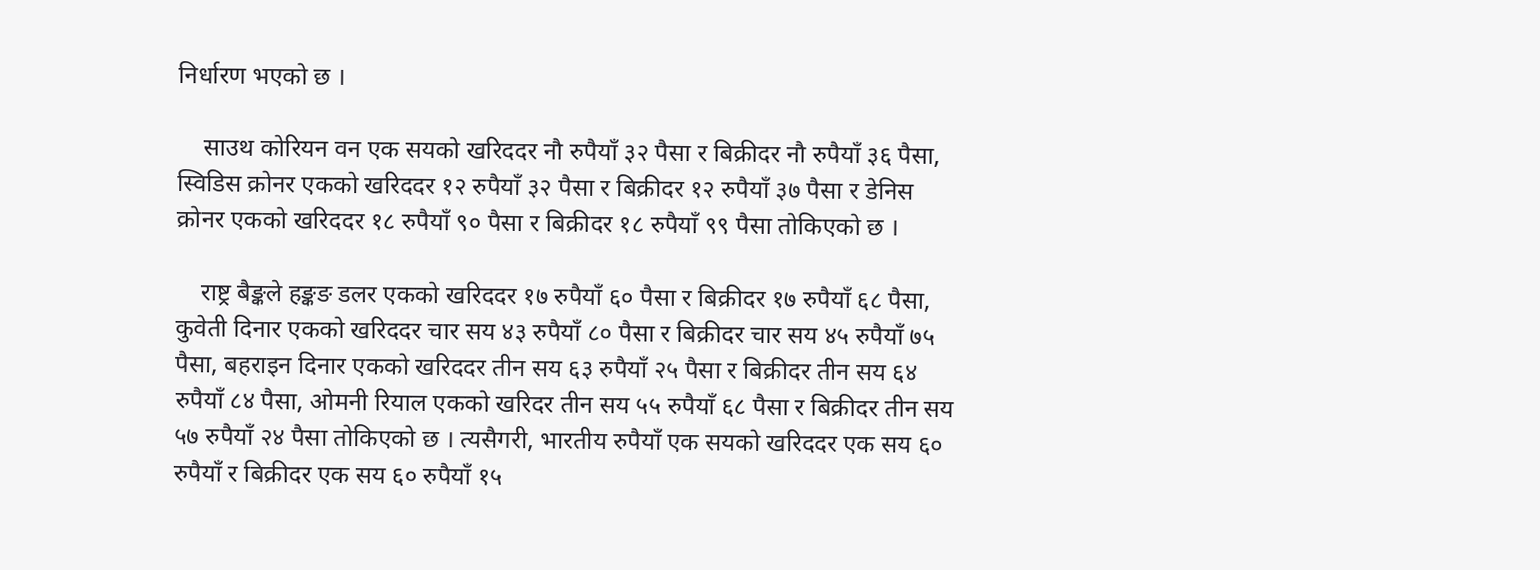निर्धारण भएको छ ।

    साउथ कोरियन वन एक सयको खरिददर नौ रुपैयाँ ३२ पैसा र बिक्रीदर नौ रुपैयाँ ३६ पैसा, स्विडिस क्रोनर एकको खरिददर १२ रुपैयाँ ३२ पैसा र बिक्रीदर १२ रुपैयाँ ३७ पैसा र डेनिस क्रोनर एकको खरिददर १८ रुपैयाँ ९० पैसा र बिक्रीदर १८ रुपैयाँ ९९ पैसा तोकिएको छ ।

    राष्ट्र बैङ्कले हङ्कङ डलर एकको खरिददर १७ रुपैयाँ ६० पैसा र बिक्रीदर १७ रुपैयाँ ६८ पैसा, कुवेती दिनार एकको खरिददर चार सय ४३ रुपैयाँ ८० पैसा र बिक्रीदर चार सय ४५ रुपैयाँ ७५ पैसा, बहराइन दिनार एकको खरिददर तीन सय ६३ रुपैयाँ २५ पैसा र बिक्रीदर तीन सय ६४ रुपैयाँ ८४ पैसा, ओमनी रियाल एकको खरिदर तीन सय ५५ रुपैयाँ ६८ पैसा र बिक्रीदर तीन सय ५७ रुपैयाँ २४ पैसा तोकिएको छ । त्यसैगरी, भारतीय रुपैयाँ एक सयको खरिददर एक सय ६० रुपैयाँ र बिक्रीदर एक सय ६० रुपैयाँ १५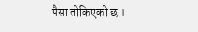पैसा तोकिएको छ ।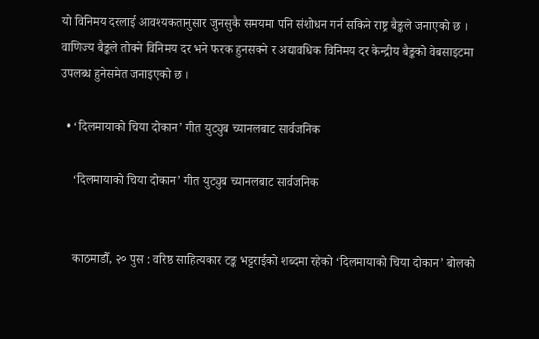यो विनिमय दरलाई आवश्यकतानुसार जुनसुकै समयमा पनि संशोधन गर्न सकिने राष्ट्र बैङ्कले जनाएको छ । वाणिज्य बैङ्कले तोक्ने विनिमय दर भने फरक हुनसक्ने र अद्यावधिक विनिमय दर केन्द्रीय बैङ्कको वेबसाइटमा उपलब्ध हुनेसमेत जनाइएको छ ।

  • ‘दिलमायाको चिया दोकान’ गीत युट्युब च्यानलबाट सार्वजनिक

    ‘दिलमायाको चिया दोकान’ गीत युट्युब च्यानलबाट सार्वजनिक


    काठमाडौँ, २० पुस : वरिष्ठ साहित्यकार टङ्क भट्टराईको शब्दमा रहेको ‘दिलमायाको चिया दोकान’ बोलको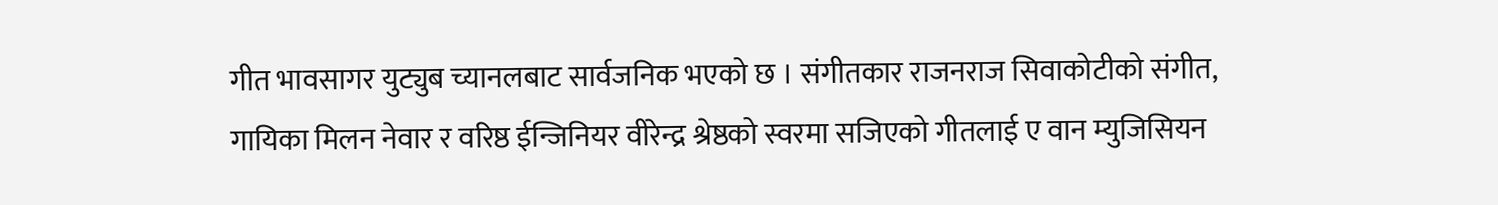गीत भावसागर युट्युब च्यानलबाट सार्वजनिक भएको छ । संगीतकार राजनराज सिवाकोटीको संगीत, गायिका मिलन नेवार र वरिष्ठ ईन्जिनियर वीरेन्द्र श्रेष्ठको स्वरमा सजिएको गीतलाई ए वान म्युजिसियन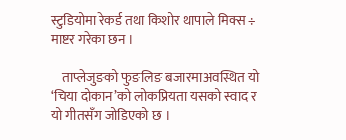स्टुडियोमा रेकर्ड तथा किशोर थापाले मिक्स ÷ माष्टर गरेका छन ।

    ताप्लेजुङको फुङलिङ बजारमाअवस्थित यो ‘चिया दोकान’को लोकप्रियता यसको स्वाद र यो गीतसँग जोडिएको छ ।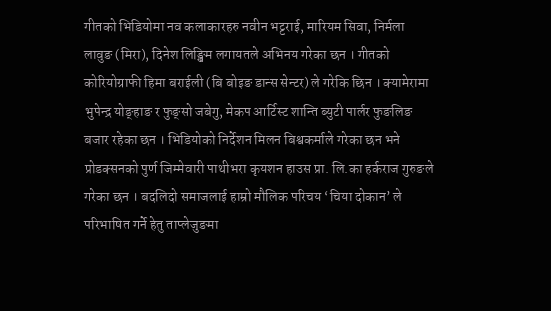गीतको भिडियोमा नव कलाकारहरु नवीन भट्टराई, मारियम सिवा, निर्मला लावुङ (मिरा), दिनेश लिङ्खिम लगायतले अभिनय गरेका छन । गीतको कोरियोग्राफी हिमा बराईली (बि बोइङ डान्स सेन्टर) ले गरेकि छिन । क्यामेरामा भुपेन्द्र योङ्हाङ र फुङ्सो जबेगु, मेकप आर्टिस्ट शान्ति ब्युटी पार्लर फुङलिङ बजार रहेका छन । भिडियोको निर्देशन मिलन बिश्वकर्माले गरेका छन भने प्रोडक्सनको पुर्ण जिम्मेवारी पाथीभरा कृयशन हाउस प्रा. लि.का हर्कराज गुरुङले गरेका छन । बदलिदो समाजलाई हाम्रो मौलिक परिचय ‘चिया दोकान’ ले परिभाषित गर्ने हेतु ताप्लेजुङमा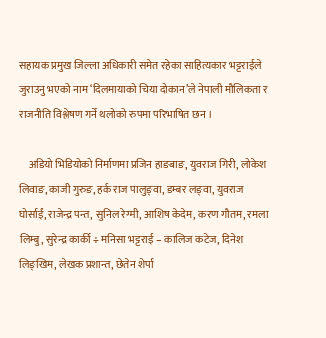सहायक प्रमुख जिल्ला अधिकारी समेत रहेका साहित्यकार भट्टराईले जुराउनु भएको नाम ‘दिलमायाको चिया दोकान’ले नेपाली मौलिकता र राजनीति विश्लेषण गर्ने थलोको रुपमा परिभाषित छन ।

    अडियो भिडियोको निर्माणमा प्रजिन हाङबाङ, युवराज गिरी, लोकेश लिवाङ, काजी गुरुङ, हर्क राज पालुङ्वा, डम्बर लङ्वा, युवराज घोर्साईं, राजेन्द्र पन्त, सुनिल रेग्मी, आशिष केदेम, करण गौतम, रमला लिम्बु, सुरेन्द्र कार्की ÷ मनिसा भट्टराई – कालिज कटेज, दिनेश लिङ्खिम, लेखक प्रशान्त, छेतेन शेर्पा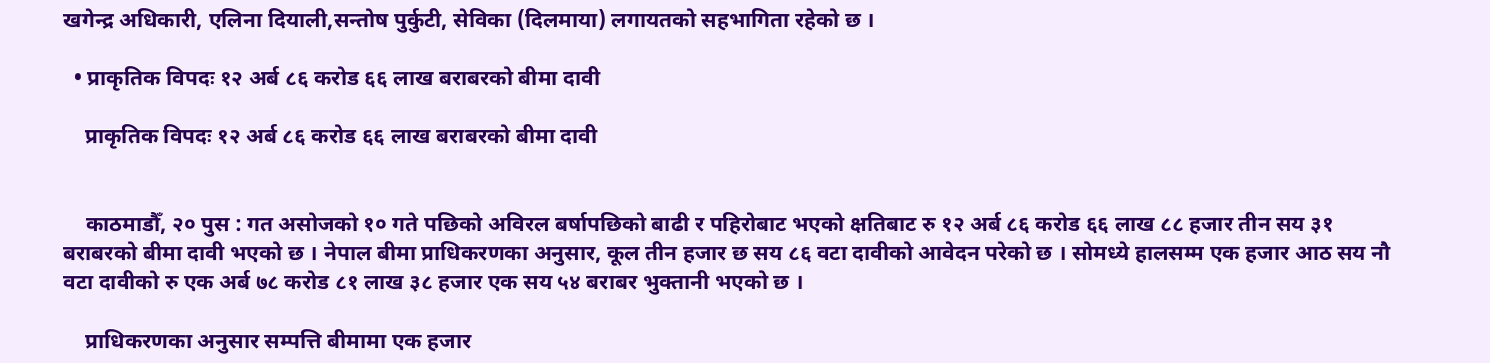खगेन्द्र अधिकारी, एलिना दियाली,सन्तोष पुर्कुटी, सेविका (दिलमाया) लगायतको सहभागिता रहेको छ ।

  • प्राकृतिक विपदः १२ अर्ब ८६ करोड ६६ लाख बराबरको बीमा दावी

    प्राकृतिक विपदः १२ अर्ब ८६ करोड ६६ लाख बराबरको बीमा दावी


    काठमाडौँ, २० पुस : गत असोजको १० गते पछिको अविरल बर्षापछिको बाढी र पहिरोबाट भएको क्षतिबाट रु १२ अर्ब ८६ करोड ६६ लाख ८८ हजार तीन सय ३१ बराबरको बीमा दावी भएको छ । नेपाल बीमा प्राधिकरणका अनुसार, कूल तीन हजार छ सय ८६ वटा दावीको आवेदन परेको छ । सोमध्ये हालसम्म एक हजार आठ सय नौ वटा दावीको रु एक अर्ब ७८ करोड ८१ लाख ३८ हजार एक सय ५४ बराबर भुक्तानी भएको छ ।

    प्राधिकरणका अनुसार सम्पत्ति बीमामा एक हजार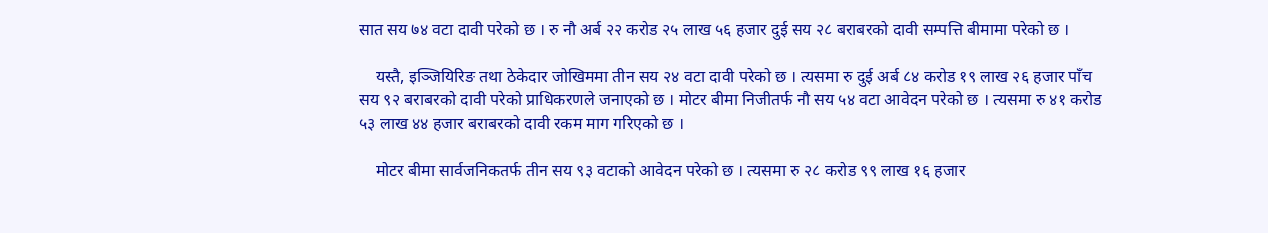सात सय ७४ वटा दावी परेको छ । रु नौ अर्ब २२ करोड २५ लाख ५६ हजार दुई सय २८ बराबरको दावी सम्पत्ति बीमामा परेको छ ।

    यस्तै, इञ्जियिरिङ तथा ठेकेदार जोखिममा तीन सय २४ वटा दावी परेको छ । त्यसमा रु दुई अर्ब ८४ करोड १९ लाख २६ हजार पाँच सय ९२ बराबरको दावी परेको प्राधिकरणले जनाएको छ । मोटर बीमा निजीतर्फ नौ सय ५४ वटा आवेदन परेको छ । त्यसमा रु ४१ करोड ५३ लाख ४४ हजार बराबरको दावी रकम माग गरिएको छ ।

    मोटर बीमा सार्वजनिकतर्फ तीन सय ९३ वटाको आवेदन परेको छ । त्यसमा रु २८ करोड ९९ लाख १६ हजार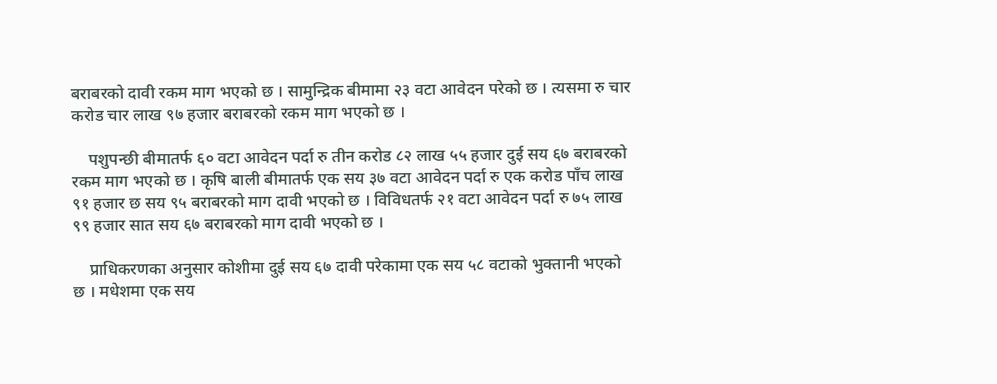बराबरको दावी रकम माग भएको छ । सामुन्द्रिक बीमामा २३ वटा आवेदन परेको छ । त्यसमा रु चार करोड चार लाख ९७ हजार बराबरको रकम माग भएको छ ।

    पशुपन्छी बीमातर्फ ६० वटा आवेदन पर्दा रु तीन करोड ८२ लाख ५५ हजार दुई सय ६७ बराबरको रकम माग भएको छ । कृषि बाली बीमातर्फ एक सय ३७ वटा आवेदन पर्दा रु एक करोड पाँच लाख ९१ हजार छ सय ९५ बराबरको माग दावी भएको छ । विविधतर्फ २१ वटा आवेदन पर्दा रु ७५ लाख ९९ हजार सात सय ६७ बराबरको माग दावी भएको छ ।

    प्राधिकरणका अनुसार कोशीमा दुई सय ६७ दावी परेकामा एक सय ५८ वटाको भुक्तानी भएको छ । मधेशमा एक सय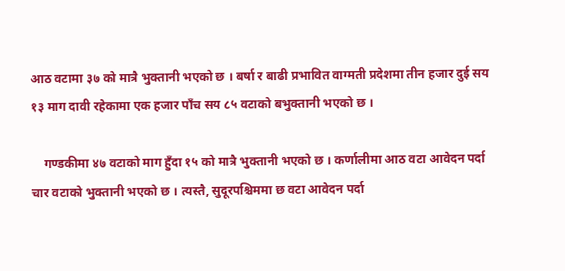आठ वटामा ३७ को मात्रै भुक्तानी भएको छ । बर्षा र बाढी प्रभावित वाग्मती प्रदेशमा तीन हजार दुई सय १३ माग दावी रहेकामा एक हजार पाँच सय ८५ वटाको बभुक्तानी भएको छ ।

    गण्डकीमा ४७ वटाको माग हुँदा १५ को मात्रै भुक्तानी भएको छ । कर्णालीमा आठ वटा आवेदन पर्दा चार वटाको भुक्तानी भएको छ । त्यस्तै, सुदूरपश्चिममा छ वटा आवेदन पर्दा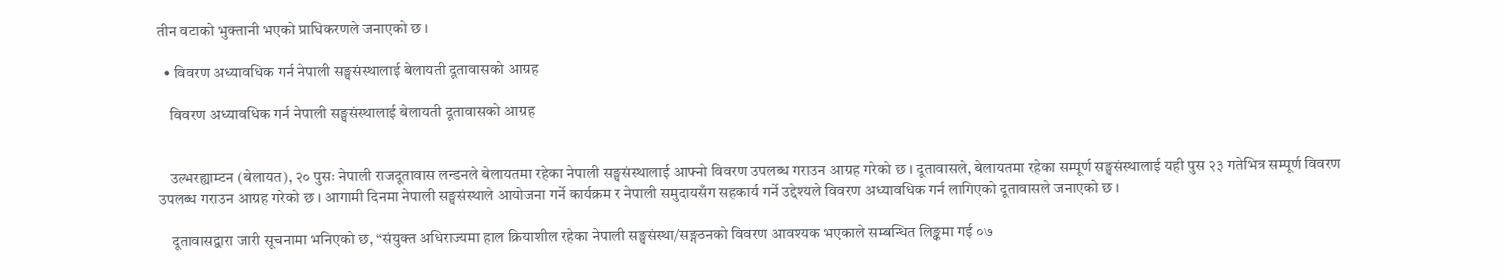तीन वटाको भुक्तानी भएको प्राधिकरणले जनाएको छ ।

  • विवरण अध्यावधिक गर्न नेपाली सङ्घसंस्थालाई बेलायती दूतावासको आग्रह

    विवरण अध्यावधिक गर्न नेपाली सङ्घसंस्थालाई बेलायती दूतावासको आग्रह


    उल्भरह्याम्टन (बेलायत), २० पुसः नेपाली राजदूतावास लन्डनले बेलायतमा रहेका नेपाली सङ्घसंस्थालाई आफ्नो विवरण उपलब्ध गराउन आग्रह गरेको छ । दूतावासले, बेलायतमा रहेका सम्पूर्ण सङ्घसंस्थालाई यही पुस २३ गतेभित्र सम्पूर्ण विवरण उपलब्ध गराउन आग्रह गरेको छ । आगामी दिनमा नेपाली सङ्घसंस्थाले आयोजना गर्ने कार्यक्रम र नेपाली समुदायसँग सहकार्य गर्ने उद्देश्यले विवरण अध्यावधिक गर्न लागिएको दूतावासले जनाएको छ ।

    दूतावासद्वारा जारी सूचनामा भनिएको छ, “संयुक्त अधिराज्यमा हाल क्रियाशील रहेका नेपाली सङ्घसंस्था/सङ्गठनको विवरण आवश्यक भएकाले सम्बन्धित लिङ्कमा गई ०७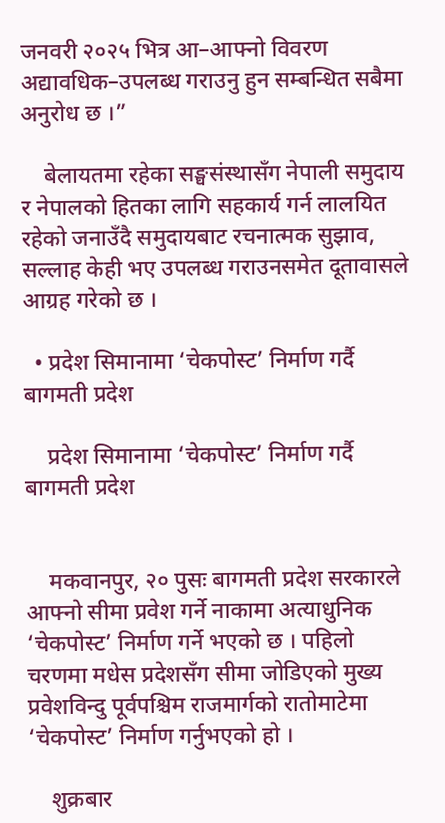जनवरी २०२५ भित्र आ–आफ्नो विवरण अद्यावधिक–उपलब्ध गराउनु हुन सम्बन्धित सबैमा अनुरोध छ ।”

    बेलायतमा रहेका सङ्घसंस्थासँग नेपाली समुदाय र नेपालको हितका लागि सहकार्य गर्न लालयित रहेको जनाउँदै समुदायबाट रचनात्मक सुझाव, सल्लाह केही भए उपलब्ध गराउनसमेत दूतावासले आग्रह गरेको छ ।

  • प्रदेश सिमानामा ‘चेकपोस्ट’ निर्माण गर्दै बागमती प्रदेश

    प्रदेश सिमानामा ‘चेकपोस्ट’ निर्माण गर्दै बागमती प्रदेश


    मकवानपुर, २० पुसः बागमती प्रदेश सरकारले आफ्नो सीमा प्रवेश गर्ने नाकामा अत्याधुनिक ‘चेकपोस्ट’ निर्माण गर्ने भएको छ । पहिलो चरणमा मधेस प्रदेशसँग सीमा जोडिएको मुख्य प्रवेशविन्दु पूर्वपश्चिम राजमार्गको रातोमाटेमा ‘चेकपोस्ट’ निर्माण गर्नुभएको हो ।

    शुक्रबार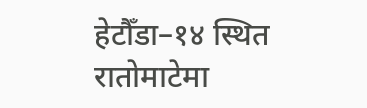हेटौँडा–१४ स्थित रातोमाटेमा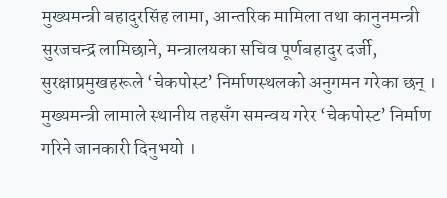मुख्यमन्त्री बहादुरसिंह लामा, आन्तरिक मामिला तथा कानुनमन्त्री सुरजचन्द्र लामिछाने, मन्त्रालयका सचिव पूर्णबहादुर दर्जी, सुरक्षाप्रमुखहरूले ‘चेकपोस्ट’ निर्माणस्थलको अनुगमन गरेका छन् । मुख्यमन्त्री लामाले स्थानीय तहसँग समन्वय गरेर ‘चेकपोस्ट’ निर्माण गरिने जानकारी दिनुभयो ।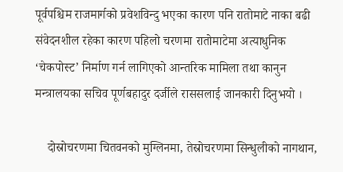पूर्वपश्चिम राजमार्गको प्रवेशविन्दु भएका कारण पनि रातोमाटे नाका बढी संवेदनशील रहेका कारण पहिलो चरणमा रातोमाटेमा अत्याधुनिक ‘चेकपोस्ट’ निर्माण गर्न लागिएको आन्तरिक मामिला तथा कानुन मन्त्रालयका सचिव पूर्णबहादुर दर्जीले राससलाई जानकारी दिनुभयो ।

    दोस्रोचरणमा चितवनको मुग्लिनमा, तेस्रोचरणमा सिन्धुलीको नागथान,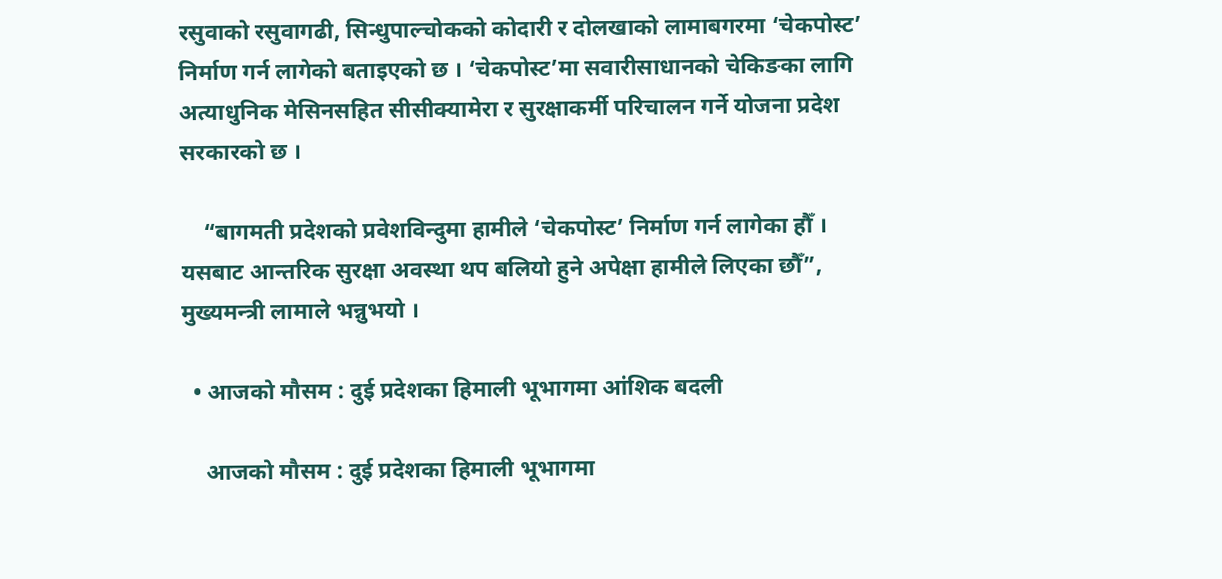रसुवाको रसुवागढी, सिन्धुपाल्चोकको कोदारी र दोलखाको लामाबगरमा ‘चेकपोस्ट’ निर्माण गर्न लागेको बताइएको छ । ‘चेकपोस्ट’मा सवारीसाधानको चेकिङका लागि अत्याधुनिक मेसिनसहित सीसीक्यामेरा र सुरक्षाकर्मी परिचालन गर्ने योजना प्रदेश सरकारको छ ।

    “बागमती प्रदेशको प्रवेशविन्दुमा हामीले ‘चेकपोस्ट’ निर्माण गर्न लागेका हौँ । यसबाट आन्तरिक सुरक्षा अवस्था थप बलियो हुने अपेक्षा हामीले लिएका छौँ”, मुख्यमन्त्री लामाले भन्नुभयो ।

  • आजको मौसम : दुई प्रदेशका हिमाली भूभागमा आंशिक बदली

    आजको मौसम : दुई प्रदेशका हिमाली भूभागमा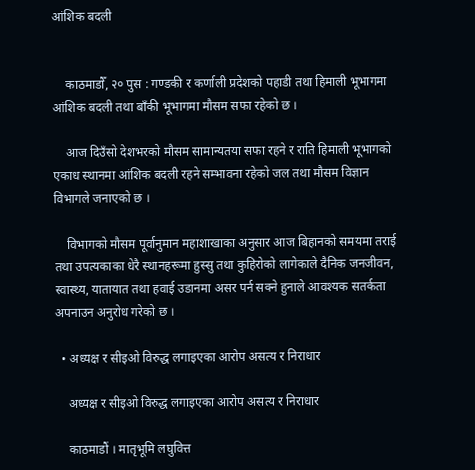आंशिक बदली


    काठमाडौँ, २० पुस : गण्डकी र कर्णाली प्रदेशको पहाडी तथा हिमाली भूभागमा आंशिक बदली तथा बाँकी भूभागमा मौसम सफा रहेको छ ।

    आज दिउँसो देशभरको मौसम सामान्यतया सफा रहने र राति हिमाली भूभागको एकाध स्थानमा आंशिक बदली रहने सम्भावना रहेको जल तथा मौसम विज्ञान विभागले जनाएको छ ।

    विभागको मौसम पूर्वानुमान महाशाखाका अनुसार आज बिहानको समयमा तराई तथा उपत्यकाका धेरै स्थानहरूमा हुस्सु तथा कुहिरोको लागेकाले दैनिक जनजीवन, स्वास्थ्य, यातायात तथा हवाई उडानमा असर पर्न सक्ने हुनाले आवश्यक सतर्कता अपनाउन अनुरोध गरेको छ ।

  • अध्यक्ष र सीइओ विरुद्ध लगाइएका आरोप असत्य र निराधार

    अध्यक्ष र सीइओ विरुद्ध लगाइएका आरोप असत्य र निराधार

    काठमाडौं । मातृभूमि लघुवित्त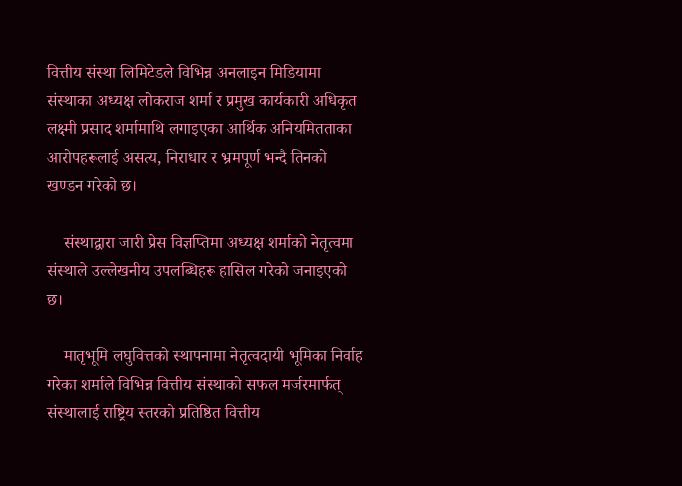वित्तीय संस्था लिमिटेडले विभिन्न अनलाइन मिडियामा संस्थाका अध्यक्ष लोकराज शर्मा र प्रमुख कार्यकारी अधिकृत लक्ष्मी प्रसाद शर्मामाथि लगाइएका आर्थिक अनियमितताका आरोपहरूलाई असत्य, निराधार र भ्रमपूर्ण भन्दै तिनको खण्डन गरेको छ।

    संस्थाद्वारा जारी प्रेस विज्ञप्तिमा अध्यक्ष शर्माको नेतृत्वमा संस्थाले उल्लेखनीय उपलब्धिहरू हासिल गरेको जनाइएको छ।

    मातृभूमि लघुवित्तको स्थापनामा नेतृत्वदायी भूमिका निर्वाह गरेका शर्माले विभिन्न वित्तीय संस्थाको सफल मर्जरमार्फत् संस्थालाई राष्ट्रिय स्तरको प्रतिष्ठित वित्तीय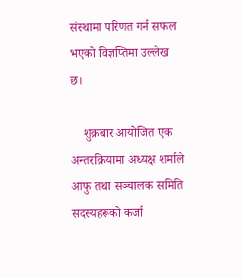संस्थामा परिणत गर्न सफल भएको विज्ञप्तिमा उल्लेख छ।

    शुक्रबार आयोजित एक अन्तरक्रियामा अध्यक्ष शर्माले आफु तथा सञ्चालक समिति सदस्यहरूको कर्जा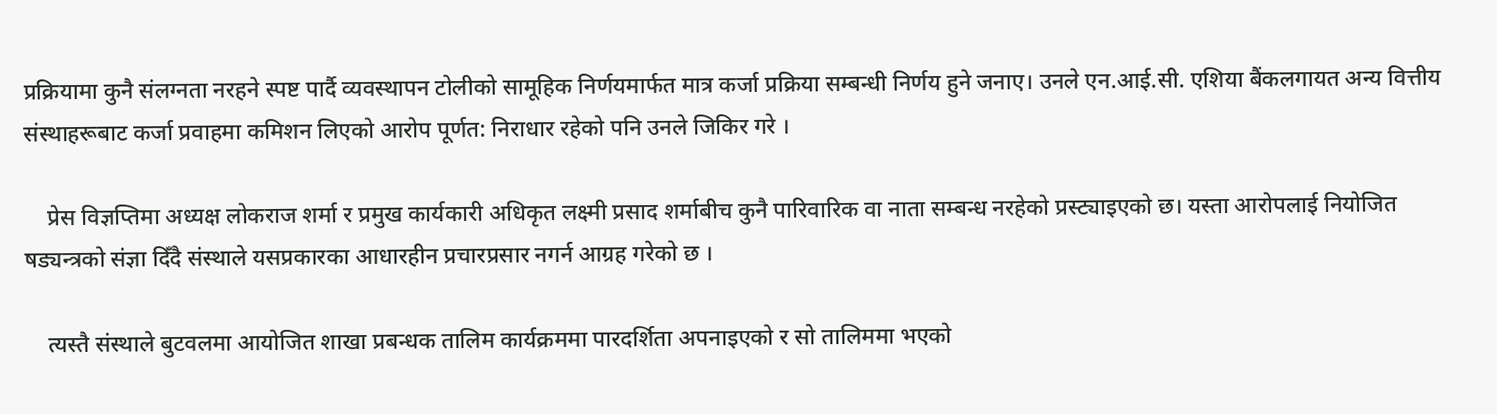प्रक्रियामा कुनै संलग्नता नरहने स्पष्ट पार्दै व्यवस्थापन टोलीको सामूहिक निर्णयमार्फत मात्र कर्जा प्रक्रिया सम्बन्धी निर्णय हुने जनाए। उनले एन.आई.सी. एशिया बैंकलगायत अन्य वित्तीय संस्थाहरूबाट कर्जा प्रवाहमा कमिशन लिएको आरोप पूर्णत: निराधार रहेको पनि उनले जिकिर गरे ।

    प्रेस विज्ञप्तिमा अध्यक्ष लोकराज शर्मा र प्रमुख कार्यकारी अधिकृत लक्ष्मी प्रसाद शर्माबीच कुनै पारिवारिक वा नाता सम्बन्ध नरहेको प्रस्ट्याइएको छ। यस्ता आरोपलाई नियोजित षड्यन्त्रको संज्ञा दिँदै संस्थाले यसप्रकारका आधारहीन प्रचारप्रसार नगर्न आग्रह गरेको छ ।

    त्यस्तै संस्थाले बुटवलमा आयोजित शाखा प्रबन्धक तालिम कार्यक्रममा पारदर्शिता अपनाइएको र सो तालिममा भएको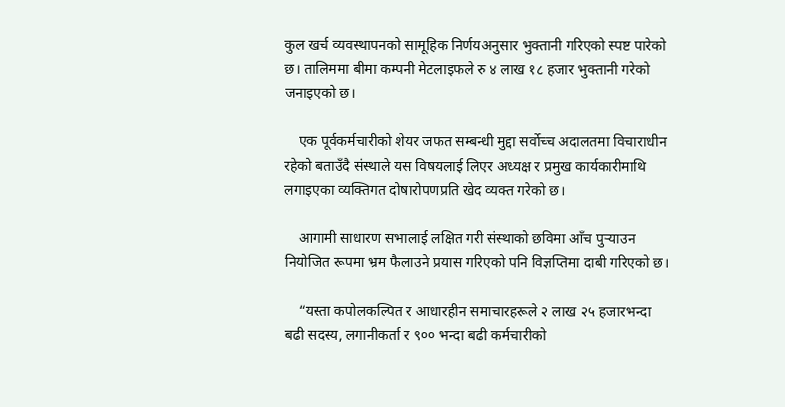कुल खर्च व्यवस्थापनको सामूहिक निर्णयअनुसार भुक्तानी गरिएको स्पष्ट पारेको छ। तालिममा बीमा कम्पनी मेटलाइफले रु ४ लाख १८ हजार भुक्तानी गरेको जनाइएको छ।

    एक पूर्वकर्मचारीको शेयर जफत सम्बन्धी मुद्दा सर्वोच्च अदालतमा विचाराधीन रहेको बताउँदै संस्थाले यस विषयलाई लिएर अध्यक्ष र प्रमुख कार्यकारीमाथि लगाइएका व्यक्तिगत दोषारोपणप्रति खेद व्यक्त गरेको छ।

    आगामी साधारण सभालाई लक्षित गरी संस्थाको छविमा आँच पुर्‍याउन नियोजित रूपमा भ्रम फैलाउने प्रयास गरिएको पनि विज्ञप्तिमा दाबी गरिएको छ।

    “यस्ता कपोलकल्पित र आधारहीन समाचारहरूले २ लाख २५ हजारभन्दा बढी सदस्य, लगानीकर्ता र ९०० भन्दा बढी कर्मचारीको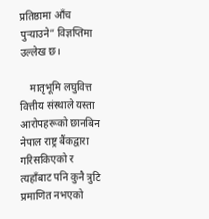प्रतिष्ठामा आँच पुर्‍याउने” विज्ञप्तिमा उल्लेख छ।

    मातृभूमि लघुवित्त वित्तीय संस्थाले यस्ता आरोपहरूको छानबिन नेपाल राष्ट्र बैंकद्वारा गरिसकिएको र त्यहाँबाट पनि कुनै त्रुटि प्रमाणित नभएको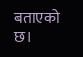बताएको छ।